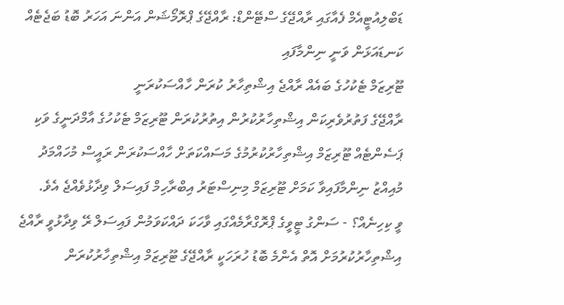ޑަބްލިއުޓީއެމް ފެއާގައި ރާއްޖޭގެ ސްޓޭންޑް: ރާއްޖޭގެ ޕްރޮމޯޝަން އަންނަ އަހަރު ބޮޑު ބަޖެޓެއް ކަނޑައަޅަން ވަނީ ނިންމާފައި
ޓޫރިޒަމް ޓެކުހުގެ ބައެއް ރާއްޖެ އިޝްތިހާރު ކުރަން ހާއްސަކުރަނީ
ރާއްޖޭގެ ފަތުރުވެރިކަން އިޝްތިހާރުކުރުން އިތުރުކުރަން ޓޫރިޒަމް ޓެކުހުގެ އާމްދަނީގެ ވަކި ޕަސެންޓެއް ޓޫރިޒަމް އިޝްތިހާރުކުރުމުގެ މަސައްކަތަށް ހާއްސަކުރަން ރައީސް މުހައްމަދު މުއިއްޒު ނިންމާފައިވާ ކަމަށް ޓޫރިޒަމް މިނިސްޓަރު އިބްރާހިމް ފައިސަލް ވިދާޅުވެއްޖެ އެވެ.
ވީ ކިހިނެއް؟ - ސަންގު ޓީވީގެ ޕްރޮގްރާމެއްގައި ވާހަކަ ދައްކަވަމުން ފައިސަލް ރޭ ވިދާޅުވީ ރާއްޖެ އިޝްތިހާރުކުރުމަށް އޮތް އެންމެ ބޮޑު ހުރަހަކީ ރާއްޖޭގެ ޓޫރިޒަމް އިޝްތިހާރުކުރަން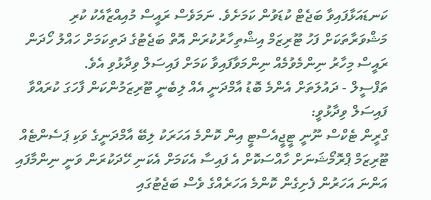ކަނޑައަޅާފައިވާ ބަޖެޓް ކުޑަވުން ކަމަށެވެ. ނަމަވެސް ރައީސް މުއިއްޒާއެކު ކުރި މަޝްވަރާތަކަށް ފަހު ޓޫރިޒަމް އިޝްތިހާރުކުރަން އޮތް ބަޖެޓުގެ ދަތިކަމަށް ހައްލު ހޯދަން ރައީސް މިހާރު ނިންމެވުމެއް ނިންމަވާފައިވާ ކަމަށް ފައިސަލް ވިދާޅުވި އެވެ.
ތަފްސީލް - ދައުލަތަށް އެންމެ ބޮޑު އާމްދަނީ އެއް ލިބެނީ ޓޫރިޒަމުންކަން ފާހަގަ ކުރައްވާ ފައިސަލް ވިދާޅުވީ:
ގްރީން ޓެކްސް ނޫނީ ޓީޖީއެސްޓީ އިން ކޮންމެ އަހަރަކު ލިބޭ އާމްދަނީގެ ވަކި ޕަސެންޓެއް ޓޫރިޒަމް ޕްރޮމޯޝަނަށް ހާއްސަކޮށް އެ ފައިސާ އެކަމަށް އެކަނި ހޭދަކުރަން ވަނީ ނިންމާފައި
އަންނަ އަހަރުން ފެށިގެން ކޮންމެ އަހަރެއްގެ ވެސް ބަޖެޓުގައި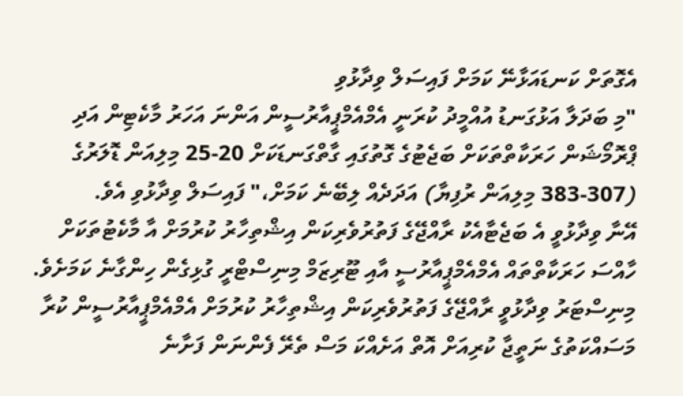އެގޮތަށް ކަނޑައަޅާނޭ ކަމަށް ފައިސަލް ވިދާޅުވި
"މި ބަދަލާ އަޅުގަނޑު އުއްމީދު ކުރަނީ އެމްއެމްޕީއާރުސީން އަންނަ އަހަރު މާކެޓިން އަދި ޕްރޮމޯޝަން ހަރަކާތްތަކަށް ބަޖެޓުގެ ގޮތުގައި ގާތްގަނޑަކަށް 20-25 މިލިއަން ޑޮލަރުގެ (307-383 މިލިއަން ރުފިޔާ) އަދަދެއް ލިބޭނެ ކަމަށް،" ފައިސަލް ވިދާޅުވި އެވެ.
އޭނާ ވިދާޅުވީ އެ ބަޖެޓާއެކު ރާއްޖޭގެ ފަތުރުވެރިކަން އިޝްތިހާރު ކުރުމަށް އާ މާކެޓުތަކަށް ހާއްސަ ހަރަކާތްތައް އެމްއެމްޕީއާރުސީ އާއި ޓޫރިޒަމް މިނިސްޓްރީ ގުޅިގެން ހިންގާނެ ކަމަށެވެ.
މިނިސްޓަރު ވިދާޅުވީ ރާއްޖޭގެ ފަތުރުވެރިކަން އިޝްތިހާރު ކުރުމަށް އެމްއެމްޕީއާރުސީން ކުރާ މަސައްކަތުގެ ނަތީޖާ ކުރިއަށް އޮތް އަށެއްކަ މަސް ތެރޭ ފެންނަން ފަށާނެ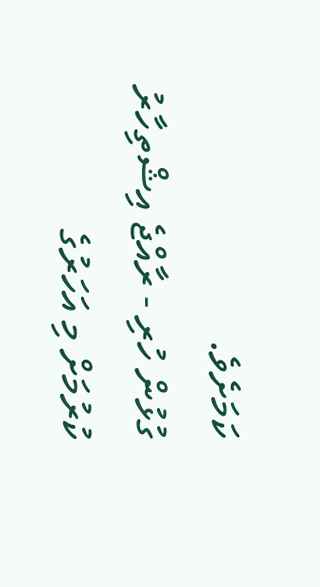ކަމަށެވެ.
ގުޅުން ހުރި - ރާއްޖެ އިޝްތިހާރު ކުރުމަށް މި އަހަރުގެ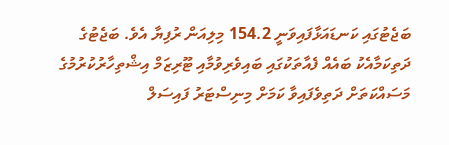ބަޖެޓުގައި ކަނޑައަޅާފައިވަނީ 154.2 މިލިއަން ރުފިޔާ އެވެ. ބަޖެޓުގެ ދަތިކަމާއެކު ބައެއް ފެއާތަކުގައި ބައިވެރިވުމާއި ޓޫރިޒަމް އިޝްތިހާރުކުރުމުގެ މަސައްކަތަށް ދަތިވެފައިވާ ކަމަށް މިނިސްޓަރު ފައިސަލް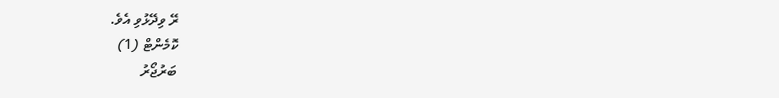ރޭ ވިދޭޅުވި އެވެ.
ކޮމެންޓް (1)
ބަރުޖޯރު